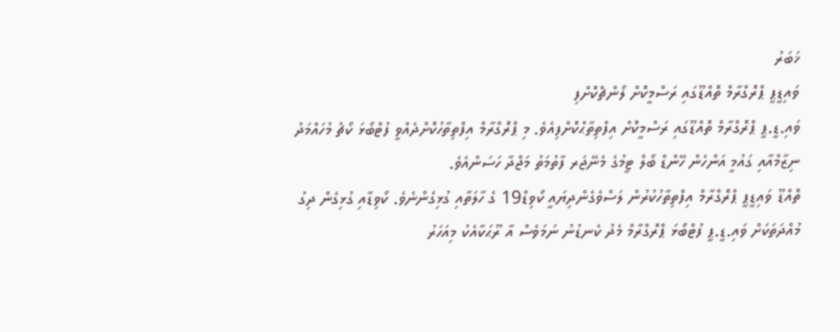ޚަބަރު
ވައިޑީޕީ ޕްރޮގްރާމް ތޮއްޑޫގައި ރަސްމީކޮށް ލޯންޗްކޮށްފި
ވައި.ޑީ.ޕީ ޕްރޮގްރާމް ތޮއްޑޫގައި ރަސްމީކޮށް އިފްތިތާޙްކޮށްފިއެވެ. މި ޕްރޮގްރާމް އިފްތިތާހުކޮށްދެއްވީ ފުޓްބޯޅަ ކޯޗު މުހައްމަދު ނިޒާމްއާއި ގައުމީ އަންހެން ހޭންޑް ބޯލް ޓީމުގެ މެނޭޖަރ ފާތުމަތު މަޖްދާ ހަސަންއެވެ.
ތޮއްޑޫ ވައިޑީޕީ ޕްރޮގްރާމް އިފްތިތާހުކުރުން ލަސްވެގެންދިޔައީ ކޯވިޑް19 ގެ ހާލަތާއި ގުޅިގެންނެވެ. ކޯވިޑާއި ގުޅިގެން ދިގު މުއްދަތަކަށް ވައި.ޑީ.ޕީ ފުޓްބޯޅަ ޕްރޮގްރާމް މެދު ކެނޑުނު ނަމަވެސް އާ ރޫޙަކާއެކު މިއަހަރު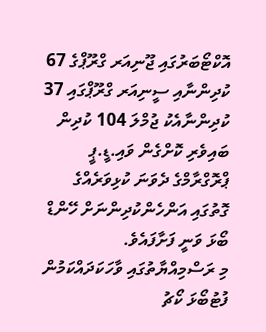އޮކްޓޯބަރުގައި ޖޫނިއަރ ގްރޫޕްގެ 67 ކުދިންނާއި ސީނިއަރ ގްރޫޕްގައި 37 ކުދިންނާއެކު ޖުމްލަ 104 ކުދިން ބައިވެރި ކޮށްގެން ވައި.ޑީ.ޕީ ޕްރޮގްރާމްގެ ދެވަނަ ކުޅިވަރެއްގެ ގޮތުގައި އަންހެންކުދިންނަށް ހޭންޑް ބޯޅަ ވަނީ ފަށާފައެވެ.
މި ރަސްމިއްޔާތުގައި ވާހަކަދައްކަމުން ފުޓުބޯޅަ ކޯޗު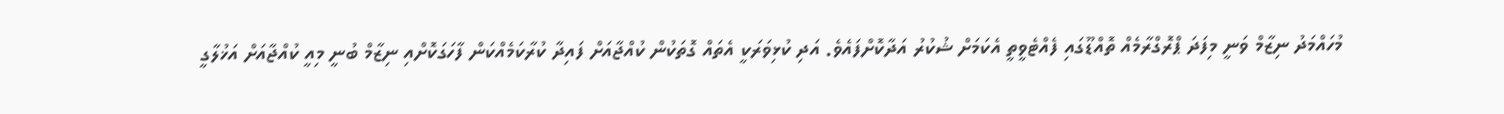މުހައްމަދު ނިޒާމް ވަނީ މިފަދަ ޕްރޮގްރާމެއް ތޮއްޑޫގައި ފެއްޓެވީތީ އެކަމަށް ޝުކުރު އަދާކޮށްފައެވެ. އަދި ކުޅިވަރަކީ އެތައް ގޮތަކުން ކުއްޖާއަށް ފައިދާ ކުރާކަމެއްކަން ފާހަގަކޮށްއި ނިޒާމް ބުނީ މިއީ ކުއްޖާއަށް އަޚުލާގީ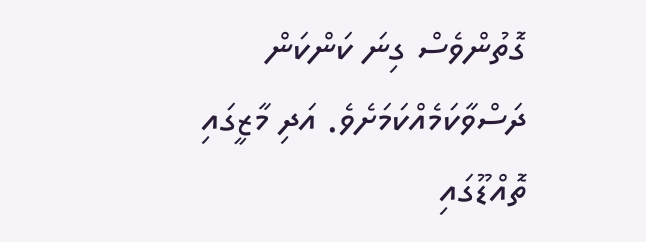ގޮތުންވެސް ގިނަ ކަންކަން ދަސްވާކަމެއްކަމަށެވެ. އަދި މާޒީގައި ތޮއްޑޫގައި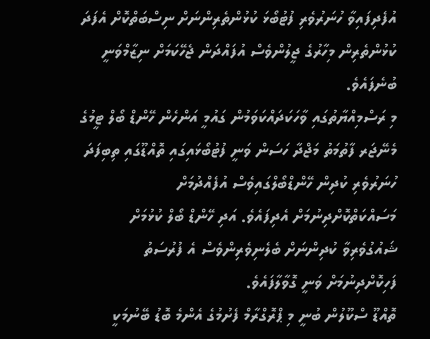އުފެދިފައިވާ ހުނަރުވެރި ފުޓުބޯޅަ ކުޅުންތެރިންނަށް ނިސްބަތްކޮށް އެފަދަ ކުޅުންތެރިން މިހާރުގެ ޖީލުންވެސް އުފައްދަން ޖެހޭކަމަށް ނިޒާމްވަނީ ބުނެފައެވެ.
މި ރަސްމިއްޔާތުގައި ވާހަކަދައްކަވަމުން ގައުމީ އަންހެން ހޭންޑް ބޯލް ޓީމުގެ މެނޭޖަރ ފާތުމަތު މަޖްދާ ހަސަން ވަނީ ފުޓުބޯޅައިގައި ތޮއްޑޫގައި ތިބިފަދަ ހުނަރުވެރި ކުދިން ހޭންޑްބޯލްގައިވެސް އުފެއްދުމަށް މަސައްކަތްކޮށްދިނުމަށް އެދިފައެވެ. އަދި ހޭންޑް ބޯލް ކުޅުމަށް ޝައުގުވެރިވާ ކުދިންނަށް ބެލެނިވެރިންވެސް އެ ފުރުސަތު ފަހިކޮށްދިނުމަށް ވަނީ ގޮވާލާފައެވެ.
ތޮއްޑޫ ސްކޫލުން ބުނީ މި ޕްރޮގްރާމް ފެށުމުގެ އެންމެ ބޮޑު ބޭނުމަކީ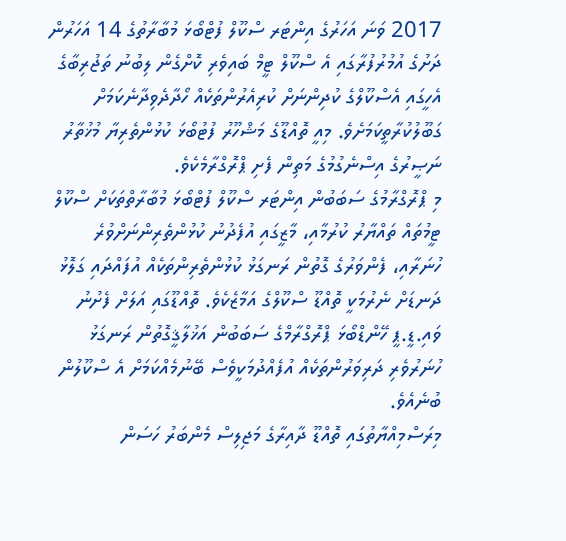2017 ވަނަ އަހަރުގެ އިންޓަރ ސްކޫލް ފުޓްބޯޅަ މުބާރާތުގެ 14 އަހަރުން ދަށުގެ އުމުރުފުރާގައި އެ ސްކޫލް ޓީމް ބައިވެރި ކޮށްގެން ލިބުނު ތަޖުރިބާގެ އެހީގައި އެސްކޫލްގެ ކުދިންނަށް ކުރިއެރުންތަކެއް ހޯދާދެވިދާނެކަމަށް ގަބޫލުކުރާތީކަމަށެވެ. މިއީ ތޮއްޑޫގެ މަޝްހޫރު ފުޓުބޯޅަ ކުޅުންތެރިޔާ މުޚުތާރު ނަޞީރުގެ އިސްނެގުމުގެ މަތިން ފެށި ޕްރޮގްރާމެކެވެ.
މި ޕްރޮގްރާމުގެ ސަބަބުން އިންޓަރ ސްކޫލް ފުޓްބޯޅަ މުބާރާތްތަކަށް ސްކޫލް ޓީމުތައް ތައްޔާރު ކުރުމާއި، މާޒީގައި އުފެދުނު ކުޅުންތެރިންނަށްވުރެ ހުނަރާއި، ފެންވަރުގެ ގޮތުން ރަނގަޅު ކުޅުންތެރިންތަކެއް އުފައްދައި ގަލޮޅު ދަނޑަށް ނެރުމަކީ ތޮއްޑޫ ސްކޫލްގެ އަމާޒެކެވެ. ތޮއްޑޫގައި އަލަށް ފެށުނު ވައި.ޑީ.ޕީ ހޭންޑްބޯޅަ ޕްރޮގްރާމްގެ ސަބަބުން އަޚުލާޤީގޮތުން ރަނގަޅު ހުނަރުވެރި ދަރިވަރުންތަކެއް އުފެއްދުމަކީވެސް ބޭނުމެއްކަމަށް އެ ސްކޫލުން ބުނެއެވެ.
މިރަސްމިއްޔާތުގައި ތޮއްޑޫ ދާއިރާގެ މަޖިލިސް މެންބަރު ހަސަން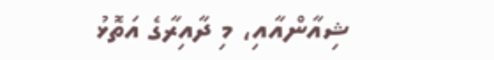ޝިއާންއާއި، މި ދާއިރާގެ އަތޮޅު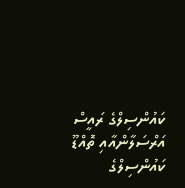ކައުންސިލްގެ ރައީސް އަރްސަލާންއާއި ތޮއްޑޫ ކައުންސިލްގެ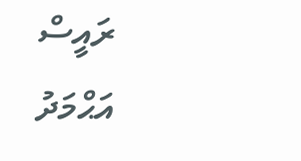ރައީސް އަޙްމަދު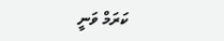ކަރަމް ވަނީ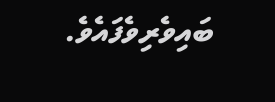ބައިވެރިވެފައެވެ.